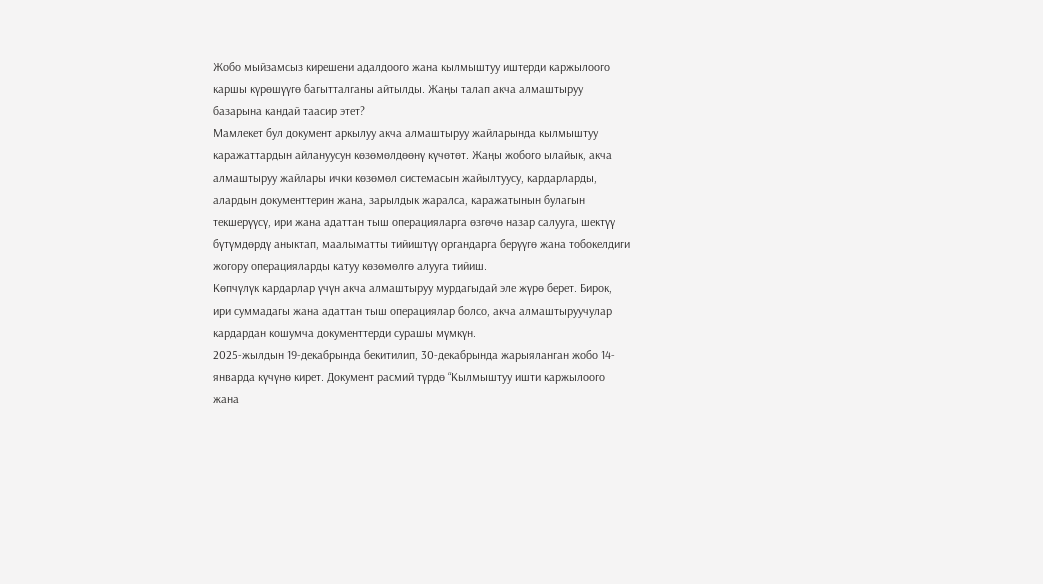Жобо мыйзамсыз кирешени адалдоого жана кылмыштуу иштерди каржылоого каршы күрөшүүгө багытталганы айтылды. Жаңы талап акча алмаштыруу базарына кандай таасир этет?
Мамлекет бул документ аркылуу акча алмаштыруу жайларында кылмыштуу каражаттардын айлануусун көзөмөлдөөнү күчөтөт. Жаңы жобого ылайык, акча алмаштыруу жайлары ички көзөмөл системасын жайылтуусу, кардарларды, алардын документтерин жана, зарылдык жаралса, каражатынын булагын текшерүүсү, ири жана адаттан тыш операцияларга өзгөчө назар салууга, шектүү бүтүмдөрдү аныктап, маалыматты тийиштүү органдарга берүүгө жана тобокелдиги жогору операцияларды катуу көзөмөлгө алууга тийиш.
Көпчүлүк кардарлар үчүн акча алмаштыруу мурдагыдай эле жүрө берет. Бирок, ири суммадагы жана адаттан тыш операциялар болсо, акча алмаштыруучулар кардардан кошумча документтерди сурашы мүмкүн.
2025-жылдын 19-декабрында бекитилип, 30-декабрында жарыяланган жобо 14-январда күчүнө кирет. Документ расмий түрдө “Кылмыштуу ишти каржылоого жана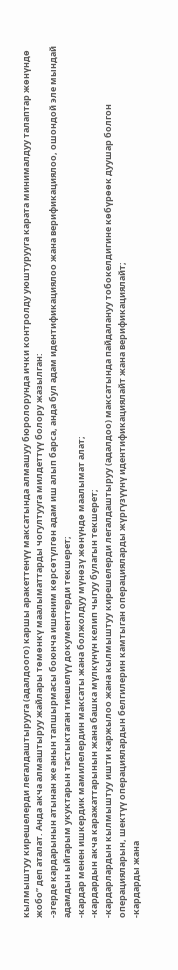кылмыштуу кирешелерди легалдаштырууга (адалдоого) каршы аракеттенүү максатында алмашуу бюролорунда ички контролду уюштурууга карата минималдуу талаптар жөнүндө жобо” деп аталат. Анда акча алмаштыруу жайлары төмөнкү маалыматтарды чогултууга милдеттүү болору жазылган:
-эгерде кардарынын атынан же анын тапшырмасы боюнча ишеним көрсөтүлгөн адам иш алып барса, анда бул адам идентификациялоо жана верификациялоо, ошондой эле мындай адамдын ыйгарым укуктарын тастыктаган тиешелүү документтерди текшерет;
-кардар менен ишкердик мамилелердин максаты жана болжолдуу мүнөзү жөнүндө маалымат алат;
-кардардын акча каражаттарынын жана башка мүлкүнүн келип чыгуу булагын текшерет;
-кардарлардын кылмыштуу ишти каржылоо жана кылмыштуу кирешелерди легалдаштыруу (адалдоо) максатында пайдалануу тобокелдигине көбүрөөк дуушар болгон операцияларын, шектүү операциялардын белгилерин камтыган операцияларды жүргүзүүнү идентификациялайт жана верификациялайт;
-кардарды жана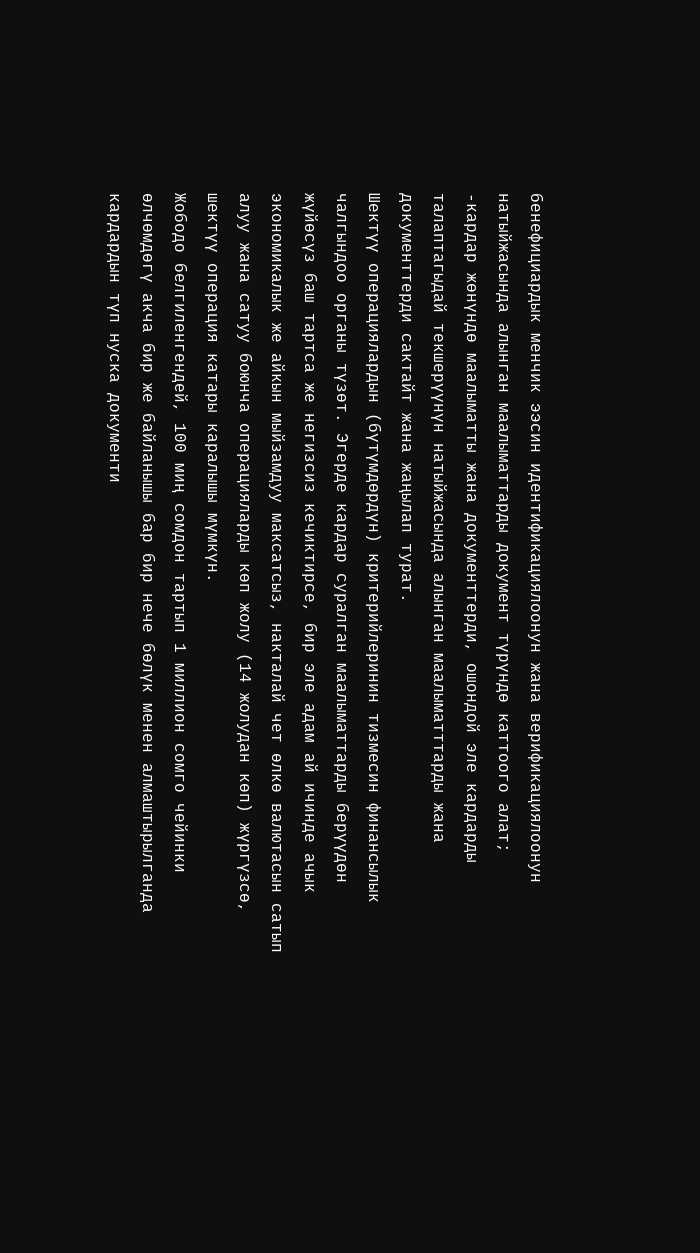бенефициардык менчик ээсин идентификациялоонун жана верификациялоонун натыйжасында алынган маалыматтарды документ түрүндө каттоого алат;
-кардар жөнүндө маалыматты жана документтерди, ошондой эле кардарды талаптагыдай текшерүүнүн натыйжасында алынган маалыматттарды жана документтерди сактайт жана жаңылап турат.
Шектүү операциялардын (бүтүмдөрдүн) критерийлеринин тизмесин финансылык чалгындоо органы түзөт. Эгерде кардар суралган маалыматтарды берүүдөн жүйөсүз баш тартса же негизсиз кечиктирсе, бир эле адам ай ичинде ачык экономикалык же айкын мыйзамдуу максатсыз, накталай чет өлкө валютасын сатып алуу жана сатуу боюнча операцияларды көп жолу (14 жолудан көп) жүргүзсө, шектүү операция катары каралышы мүмкүн.
Жободо белгиленгендей, 100 миң сомдон тартып 1 миллион сомго чейинки өлчөмдөгү акча бир же байланышы бар бир нече бөлүк менен алмаштырылганда кардардын түп нуска документи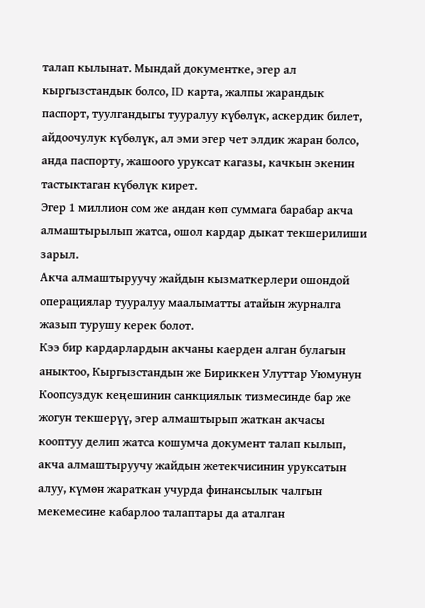талап кылынат. Мындай документке, эгер ал кыргызстандык болсо, ID карта, жалпы жарандык паспорт, туулгандыгы тууралуу күбөлүк, аскердик билет, айдоочулук күбөлүк, ал эми эгер чет элдик жаран болсо, анда паспорту, жашоого уруксат кагазы, качкын экенин тастыктаган күбөлүк кирет.
Эгер 1 миллион сом же андан көп суммага барабар акча алмаштырылып жатса, ошол кардар дыкат текшерилиши зарыл.
Акча алмаштыруучу жайдын кызматкерлери ошондой операциялар тууралуу маалыматты атайын журналга жазып турушу керек болот.
Кээ бир кардарлардын акчаны каерден алган булагын аныктоо, Кыргызстандын же Бириккен Улуттар Уюмунун Коопсуздук кеңешинин санкциялык тизмесинде бар же жогун текшерүү, эгер алмаштырып жаткан акчасы кооптуу делип жатса кошумча документ талап кылып, акча алмаштыруучу жайдын жетекчисинин уруксатын алуу, күмөн жараткан учурда финансылык чалгын мекемесине кабарлоо талаптары да аталган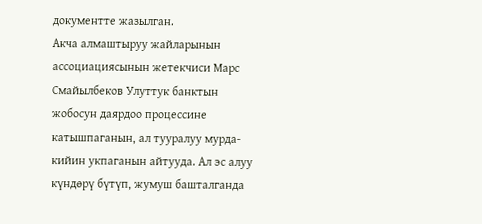документте жазылган.
Акча алмаштыруу жайларынын ассоциациясынын жетекчиси Марс Смайылбеков Улуттук банктын жобосун даярдоо процессине катышпаганын, ал тууралуу мурда-кийин укпаганын айтууда. Ал эс алуу күндөрү бүтүп, жумуш башталганда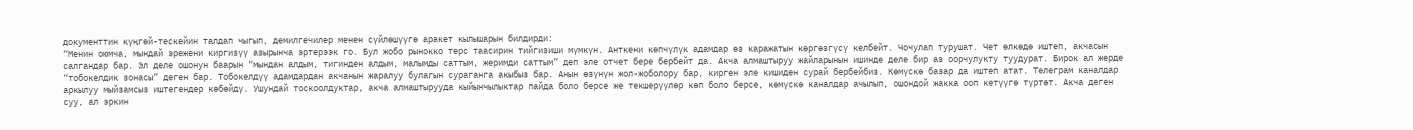документтин күңгөй-тескейин талдап чыгып, демилгечилер менен сүйлөшүүгө аракет кылышарын билдирди:
“Менин оюмча, мындай эрежени киргизүү азырынча эртерээк го. Бул жобо рынокко терс таасирин тийгизиши мүмкүн. Анткени көпчүлүк адамдар өз каражатын көргөзгүсү келбейт. Чочулап турушат. Чет өлкөдө иштеп, акчасын салгандар бар. Эл деле ошонун баарын “мындан алдым, тигинден алдым, малымды саттым, жеримди саттым” деп эле отчет бере бербейт да. Акча алмаштыруу жайларынын ишинде деле бир аз оорчулукту туудурат. Бирок ал жерде “тобокелдик зонасы” деген бар. Тобокелдүү адамдардан акчанын жаралуу булагын сураганга акыбыз бар. Анын өзүнүн жол-жоболору бар, кирген эле кишиден сурай бербейбиз. Көмүскө базар да иштеп атат. Телеграм каналдар аркылуу мыйзамсыз иштегендер көбөйдү. Ушундай тоскоолдуктар, акча алмаштырууда кыйынчылыктар пайда боло берсе же текшерүүлөр көп боло берсе, көмүскө каналдар ачылып, ошондой жакка ооп кетүүгө түртөт. Акча деген суу, ал эркин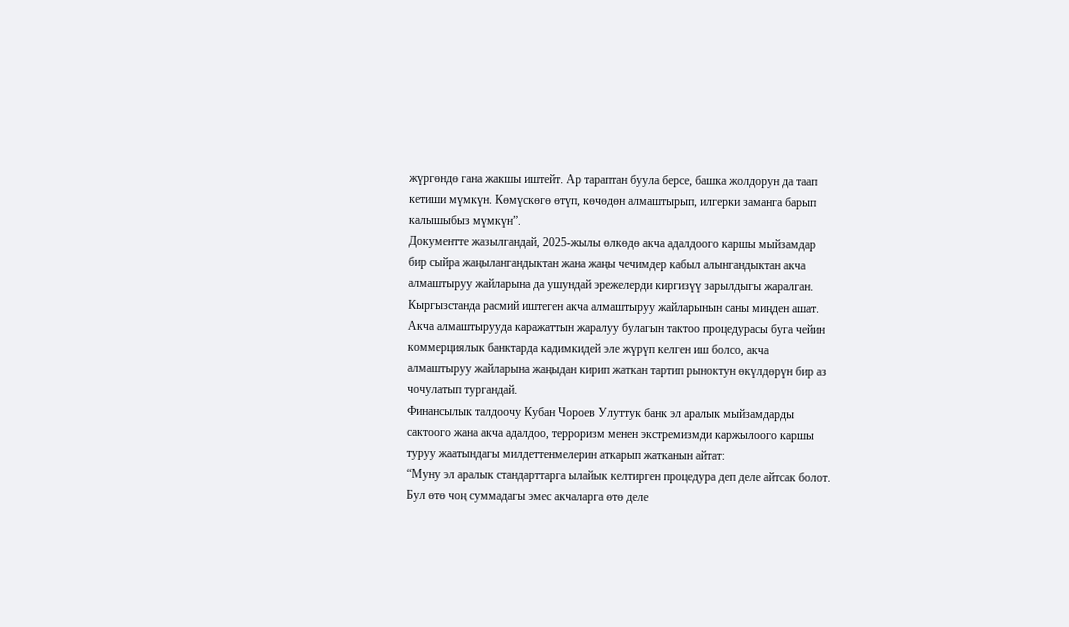жүргөндө гана жакшы иштейт. Ар тараптан буула берсе, башка жолдорун да таап кетиши мүмкүн. Көмүскөгө өтүп, көчөдөн алмаштырып, илгерки заманга барып калышыбыз мүмкүн”.
Документте жазылгандай, 2025-жылы өлкөдө акча адалдоого каршы мыйзамдар бир сыйра жаңылангандыктан жана жаңы чечимдер кабыл алынгандыктан акча алмаштыруу жайларына да ушундай эрежелерди киргизүү зарылдыгы жаралган.
Кыргызстанда расмий иштеген акча алмаштыруу жайларынын саны миңден ашат.
Акча алмаштырууда каражаттын жаралуу булагын тактоо процедурасы буга чейин коммерциялык банктарда кадимкидей эле жүрүп келген иш болсо, акча алмаштыруу жайларына жаңыдан кирип жаткан тартип рыноктун өкүлдөрүн бир аз чочулатып тургандай.
Финансылык талдоочу Кубан Чороев Улуттук банк эл аралык мыйзамдарды сактоого жана акча адалдоо, терроризм менен экстремизмди каржылоого каршы туруу жаатындагы милдеттенмелерин аткарып жатканын айтат:
“Муну эл аралык стандарттарга ылайык келтирген процедура деп деле айтсак болот. Бул өтө чоң суммадагы эмес акчаларга өтө деле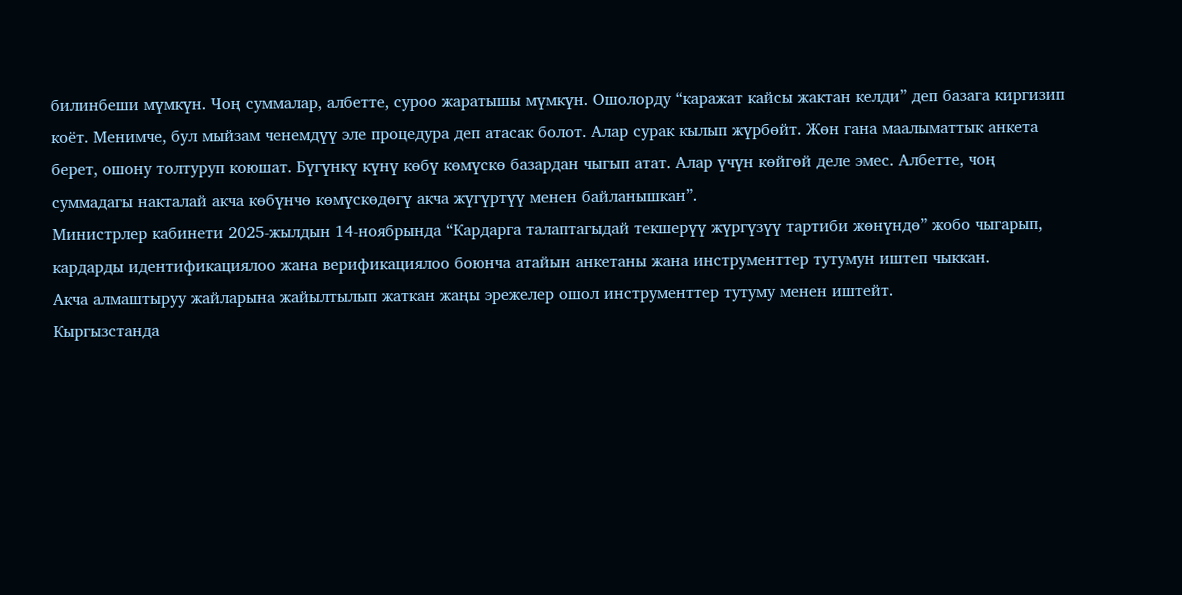билинбеши мүмкүн. Чоң суммалар, албетте, суроо жаратышы мүмкүн. Ошолорду “каражат кайсы жактан келди” деп базага киргизип коёт. Менимче, бул мыйзам ченемдүү эле процедура деп атасак болот. Алар сурак кылып жүрбөйт. Жөн гана маалыматтык анкета берет, ошону толтуруп коюшат. Бүгүнкү күнү көбү көмүскө базардан чыгып атат. Алар үчүн көйгөй деле эмес. Албетте, чоң суммадагы накталай акча көбүнчө көмүскөдөгү акча жүгүртүү менен байланышкан”.
Министрлер кабинети 2025-жылдын 14-ноябрында “Кардарга талаптагыдай текшерүү жүргүзүү тартиби жөнүндө” жобо чыгарып, кардарды идентификациялоо жана верификациялоо боюнча атайын анкетаны жана инструменттер тутумун иштеп чыккан.
Акча алмаштыруу жайларына жайылтылып жаткан жаңы эрежелер ошол инструменттер тутуму менен иштейт.
Кыргызстанда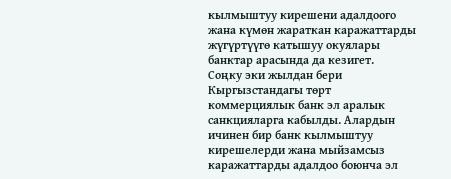кылмыштуу кирешени адалдоого жана күмөн жараткан каражаттарды жүгүртүүгө катышуу окуялары банктар арасында да кезигет.
Соңку эки жылдан бери Кыргызстандагы төрт коммерциялык банк эл аралык санкцияларга кабылды. Алардын ичинен бир банк кылмыштуу кирешелерди жана мыйзамсыз каражаттарды адалдоо боюнча эл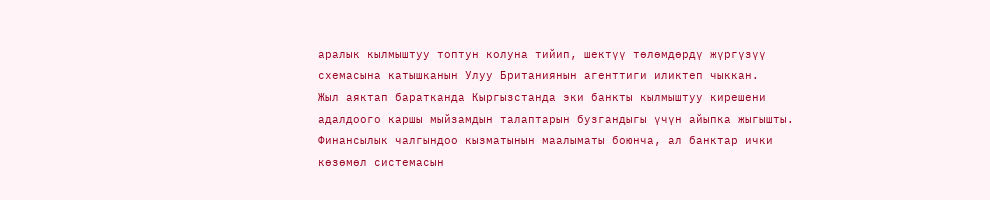аралык кылмыштуу топтун колуна тийип, шектүү төлөмдөрдү жүргүзүү схемасына катышканын Улуу Британиянын агенттиги иликтеп чыккан.
Жыл аяктап баратканда Кыргызстанда эки банкты кылмыштуу кирешени адалдоого каршы мыйзамдын талаптарын бузгандыгы үчүн айыпка жыгышты. Финансылык чалгындоо кызматынын маалыматы боюнча, ал банктар ички көзөмөл системасын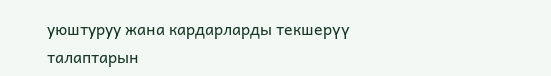уюштуруу жана кардарларды текшерүү талаптарын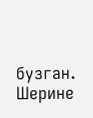бузган.
Шерине